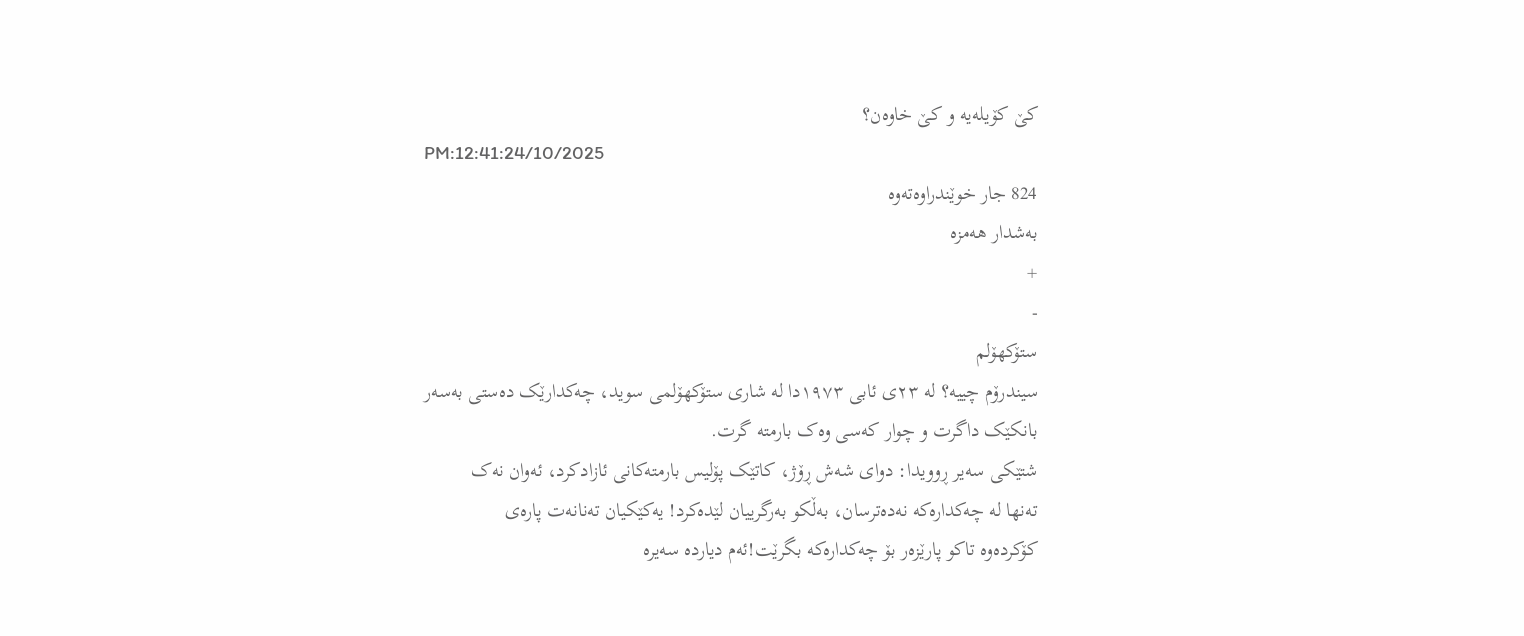کێ کۆیلەیە و کێ خاوەن؟
PM:12:41:24/10/2025
824 جار خوێندراوەتەوە
بەشدار هەمزە
+
-
ستۆکهۆلم
سیندرۆم چییە؟ لە ٢٣ی ئابی ١٩٧٣دا لە شاری ستۆکهۆلمی سوید، چەکدارێک دەستی بەسەر
بانکێک داگرت و چوار کەسی وەک بارمتە گرت.
شتێکی سەیر ڕوویدا: دوای شەش ڕۆژ، کاتێک پۆلیس بارمتەکانی ئازادکرد، ئەوان نەک
تەنها لە چەکدارەکە نەدەترسان، بەڵکو بەرگرییان لێدەکرد! یەکێکیان تەنانەت پارەی
کۆکردەوە تاکو پارێزەر بۆ چەکدارەکە بگرێت!ئەم دیاردە سەیرە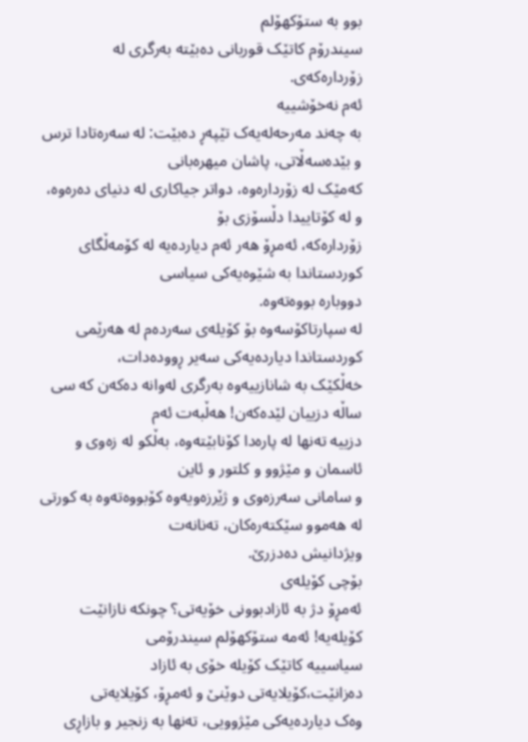بوو بە ستۆکهۆلم
سیندرۆم کاتێک قوربانی دەبێتە بەرگری لە زۆردارەکەی.
ئەم نەخۆشییە
بە چەند مەرحەلەیەک تێپەڕ دەبێت: لە سەرەتادا ترس و بێدەسەڵاتی، پاشان میهرەبانی
کەمێک لە زۆردارەوە، دواتر جیاکاری لە دنیای دەرەوە، و لە کۆتاییدا دڵسۆزی بۆ
زۆردارەکە، ئەمڕۆ هەر ئەم دیاردەیە لە کۆمەڵگای کوردستاندا بە شێوەیەکی سیاسی
دووبارە بووەتەوە.
لە سپارتاکۆسەوە بۆ کۆیلەی سەردەم لە هەرێمی کوردستاندا دیاردەیەکی سەیر ڕوودەدات،
خەڵکێک بە شانازییەوە بەرگری لەوانە دەکەن کە سی ساڵە دزییان لێدەکەن! هەڵبەت ئەم
دزییە تەنها لە پارەدا کۆنابێتەوە، بەڵکو لە زەوی و ئاسمان و مێژوو و کلتور و ئاین
و سامانی سەرزەوی و ژێرزەویەوە کۆبووەتەوە بە کورتی لە هەموو سێکتەرەکان، تەنانەت
ویژدانیش دەدزرێ.
بۆچی کۆیلەی
ئەمڕۆ دژ بە ئازادبوونی خۆیەتی؟ چونکە نازانێت کۆیلەیە! ئەمە ستۆکهۆلم سیندرۆمی
سیاسییە کاتێک کۆیلە خۆی بە ئازاد دەزانێت،کۆیلایەتی دوێنێ و ئەمڕۆ، کۆیلایەتی
وەک دیاردەیەکی مێژوویی، تەنها بە زنجیر و بازاڕی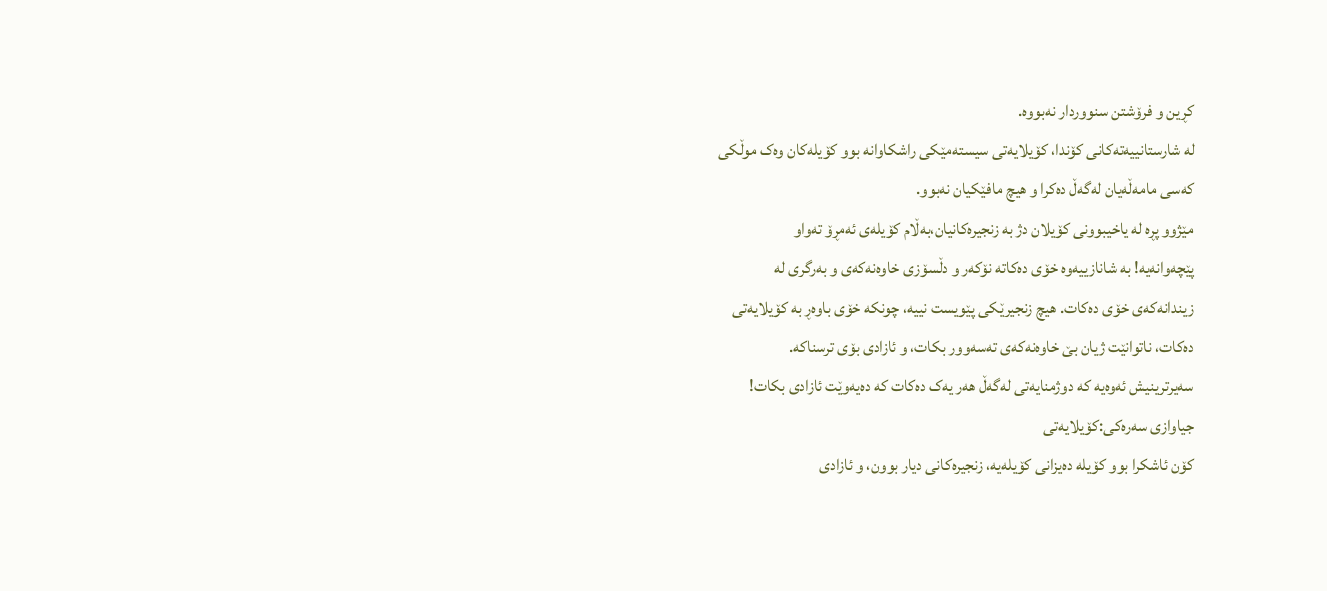کڕین و فرۆشتن سنووردار نەبووە.
لە شارستانییەتەکانی کۆندا، کۆیلایەتی سیستەمێکی راشکاوانە بوو کۆیلەکان وەک موڵکی
کەسی مامەڵەیان لەگەڵ دەکرا و هیچ مافێکیان نەبوو.
مێژوو پڕە لە یاخیبوونی کۆیلان دژ بە زنجیرەکانیان،بەڵام کۆیلەی ئەمڕۆ تەواو
پێچەوانەیە! بە شانازییەوە خۆی دەکاتە نۆکەر و دڵسۆزی خاوەنەکەی و بەرگری لە
زیندانەکەی خۆی دەکات. هیچ زنجیرێکی پێویست نییە، چونکە خۆی باوەڕ بە کۆیلایەتی
دەکات، ناتوانێت ژیان بێ خاوەنەکەی تەسەوور بکات، و ئازادی بۆی ترسناکە.
سەیرترینیش ئەوەیە کە دوژمنایەتی لەگەڵ هەر یەک دەکات کە دەیەوێت ئازادی بکات!
جیاوازی سەرەکی:کۆیلایەتی
کۆن ئاشکرا بوو کۆیلە دەیزانی کۆیلەیە، زنجیرەکانی دیار بوون، و ئازادی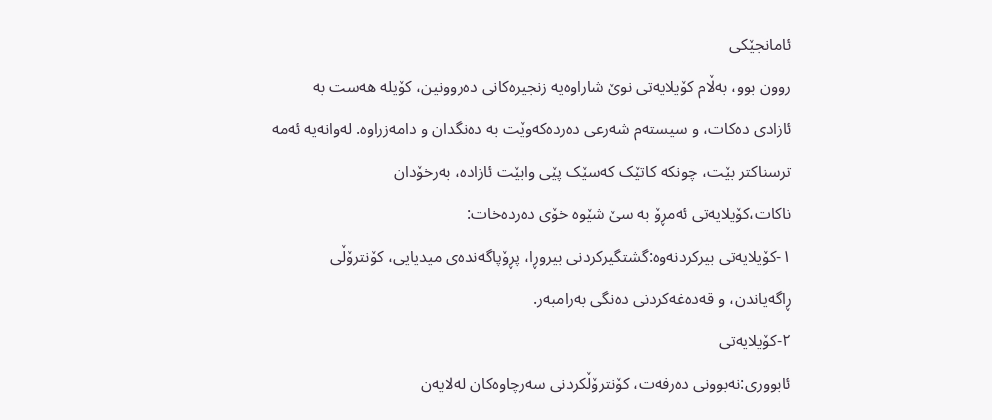ئامانجێکی
روون بوو، بەڵام کۆیلایەتی نوێ شاراوەیە زنجیرەکانی دەروونین، کۆیلە هەست بە
ئازادی دەکات، و سیستەم شەرعی دەردەکەوێت بە دەنگدان و دامەزراوە. لەوانەیە ئەمە
ترسناکتر بێت، چونکە کاتێک کەسێک پێی وابێت ئازادە، بەرخۆدان
ناکات،کۆیلایەتی ئەمڕۆ بە سێ شێوە خۆی دەردەخات:
١-کۆیلایەتی بیرکردنەوە:گشتگیرکردنی بیروڕا، پڕۆپاگەندەی میدیایی، کۆنترۆڵی
ڕاگەیاندن، و قەدەغەکردنی دەنگی بەرامبەر.
٢-کۆیلایەتی
ئابووری:نەبوونی دەرفەت، کۆنترۆڵکردنی سەرچاوەکان لەلایەن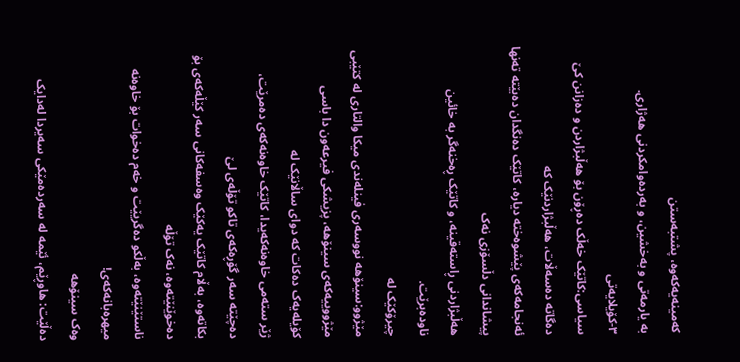کەمینەیەکەوە، پشتبەستن
بە یارمەتی و بەخشین، و بەردەوامکردنی هەژاری.
٣-کۆیلایەتی
سیاسی:کاتێک خەڵک دەڕۆن بۆ هەڵبژاردن و دەزانن کێ دەگاتە دەسەڵات، هەڵبژاردنێک کە
ئەنجامەکەی پێشوەختە دیارە، کاتێک دەنگدان دەبێتە تەنها پیشاندانی دڵسۆزی نەک
هەڵبژاردنی ڕاستەقینە، و کاتێک ڕەخنەگر بە خائین ناودەبرێت.
چیرۆکێک لە
مێژوو:سینۆهە نووسەری فینلەندی میکا والتاری لە کتێبی
مێژووییەکەی سینۆهە، پزیشکی فیرعەون دا باسی کۆیلەیەک دەکات کە دوای ساڵانێک لە
ژێر ستەمی خاوەنەکەیدا، کاتێک خاوەنەکەی دەمرێت، دەچێتە سەر گۆڕەکەی تاکو تۆڵەی لێ
بکاتەوە، بەڵام کاتێک یەکێک وەسفەکانی سەر کێڵەکەی بۆ دەخوێنێتەوە، نەک تۆڵە
ناستێنێتەوە، بەڵکو دەگریێت و خەم دەخوات بۆ خاوەنە میهرەبانەکەی!
وەک سینۆهە
دەڵێت: هاوڕێم، ئێمە لە سەردەمێکی سەیردا لەدایک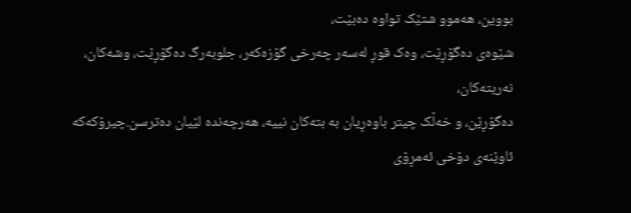بووین، هەموو شتێک تواوە دەبێت،
شێوەی دەگۆڕێت، وەک قوڕ لەسەر چەرخی گۆزەکەر، جلوبەرگ دەگۆڕێت، وشەکان، نەریتەکان،
دەگۆڕێن، و خەڵک چیتر باوەڕیان بە بتەکان نییە، هەرچەندە لێیان دەترسن.چیرۆکەکە
ئاوێنەی دۆخی ئەمڕۆی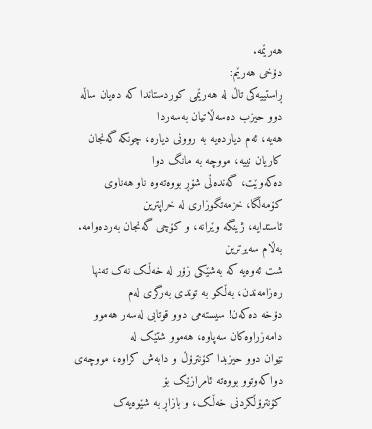هەرێمە.
دۆخی هەرێم:
ڕاستییەکی تاڵ لە هەرێمی کوردستاندا کە دەیان ساڵە دوو حیزب دەسەڵاتیان بەسەردا
هەیە، ئەم دیاردەیە بە روونی دیارە، چونکە گەنجان کاریان نییە، مووچە بە مانگ دوا
دەکەوێت، گەندەڵی شۆڕ بووەتەوە ناو هەناوی کۆمەڵگا، خزمەتگوزاری لە خراپترین
ئاستدایە، ژینگە وێرانە، و کۆچی گەنجان بەردەوامە.
بەڵام سەیرترین
شت ئەوەیە کە بەشێکی زۆر لە خەڵک نەک تەنها رەزامەندن، بەڵکو بە توندی بەرگری لەم
دۆخە دەکەن! سیستەمی دوو قوتابی لەسەر هەموو دامەزراوەکان سەپاوە، هەموو شتێک لە
نێوان دوو حیزبدا کۆنترۆڵ و دابەش کراوە، مووچەی دواکەوتوو بووەتە ئامرازێک بۆ
کۆنترۆڵکردنی خەڵک، و بازاڕ بە شێوەیەک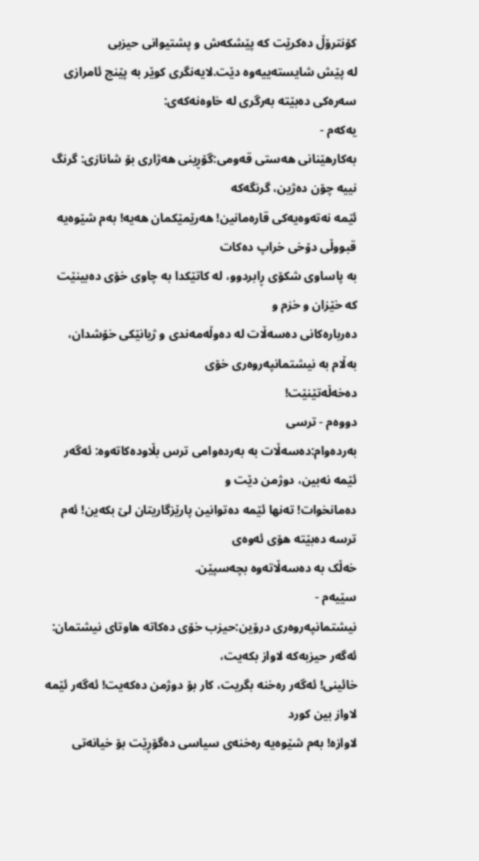کۆنترۆڵ دەکرێت کە پێشکەش و پشتیوانی حیزبی
لە پێش شایستەییەوە دێت.لایەنگری کوێر بە پێنج ئامرازی
سەرەکی دەبێتە بەرگری لە خاوەنەکەی:
یەکەم -
بەکارهێنانی هەستی قەومی:گۆڕینی هەژاری بۆ شانازی: گرنگ نییە چۆن دەژین، گرنگەکە
ئێمە نەتەوەیەکی قارەمانین! هەرێمێکمان هەیە! بەم شێوەیە قبووڵی دۆخی خراپ دەکات
بە پاساوی شکۆی ڕابردوو، لە کاتێکدا بە چاوی خۆی دەبینێت کە خێزان و خزم و
دەربارەکانی دەسەڵات لە دەوڵەمەندی و ژیانێکی خۆشدان، بەڵام بە نیشتمانپەروەری خۆی
دەخەڵەتێنێت!
دووەم - ترسی
بەردەوام:دەسەڵات بە بەردەوامی ترس بڵاودەکاتەوە: ئەگەر ئێمە نەبین، دوژمن دێت و
دەمانخوات! تەنها ئێمە دەتوانین پارێزگاریتان لێ بکەین! ئەم ترسە دەبێتە هۆی ئەوەی
خەڵک بە دەسەڵاتەوە بچەسپێن.
سێیەم -
نیشتمانپەروەری درۆین:حیزب خۆی دەکاتە هاوتای نیشتمان: ئەگەر حیزبەکە لاواز بکەیت،
خائینی! ئەگەر رەخنە بگریت، کار بۆ دوژمن دەکەیت! ئەگەر ئێمە لاواز بین کورد
لاوازە! بەم شێوەیە رەخنەی سیاسی دەگۆڕێت بۆ خیانەتی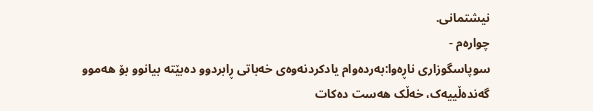نیشتمانی.
چوارەم -
سوپاسگوزاری ناڕەوا:بەردەوام یادکردنەوەی خەباتی ڕابردوو دەبێتە بیانوو بۆ هەموو
گەندەڵییەک، خەڵک هەست دەکات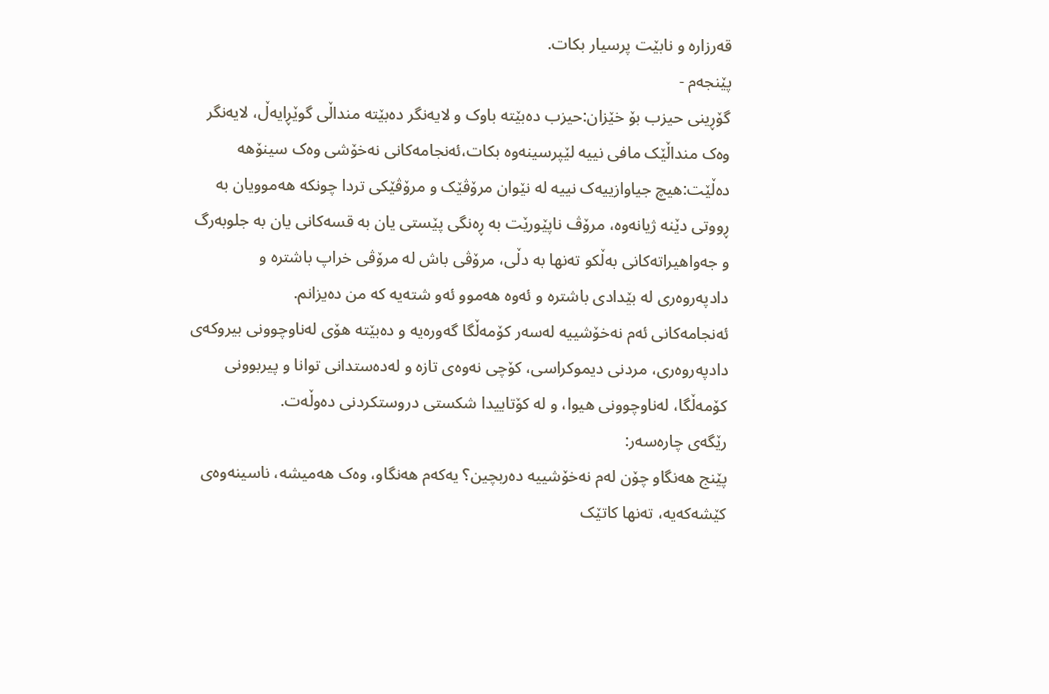قەرزارە و نابێت پرسیار بکات.
پێنجەم -
گۆڕینی حیزب بۆ خێزان:حیزب دەبێتە باوک و لایەنگر دەبێتە منداڵی گوێڕایەڵ، لایەنگر
وەک منداڵێک مافی نییە لێپرسینەوە بکات،ئەنجامەکانی نەخۆشی وەک سینۆهە
دەڵێت:هیچ جیاوازییەک نییە لە نێوان مرۆڤێک و مرۆڤێکی تردا چونکە هەموویان بە
ڕووتی دێنە ژیانەوە، مرۆڤ ناپێورێت بە ڕەنگی پێستی یان بە قسەکانی یان بە جلوبەرگ
و جەواهیراتەکانی بەڵکو تەنها بە دڵی، مرۆڤی باش لە مرۆڤی خراپ باشترە و
دادپەروەری لە بێدادی باشترە و ئەوە هەموو ئەو شتەیە کە من دەیزانم.
ئەنجامەکانی ئەم نەخۆشییە لەسەر کۆمەڵگا گەورەیە و دەبێتە هۆی لەناوچوونی بیروکەی
دادپەروەری، مردنی دیموکراسی، کۆچی نەوەی تازە و لەدەستدانی توانا و پیربوونی
کۆمەڵگا، لەناوچوونی هیوا، و لە کۆتاییدا شکستی دروستکردنی دەوڵەت.
رێگەی چارەسەر:
پێنج هەنگاو چۆن لەم نەخۆشییە دەربچین؟ یەکەم هەنگاو، وەک هەمیشە، ناسینەوەی
کێشەکەیە، تەنها کاتێک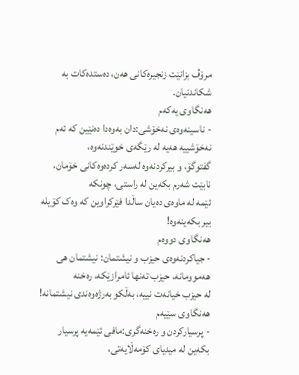مرۆڤ بزانێت زنجیرەکانی هەن، دەستدەکات بە شکاندنیان.
هەنگاوی یەکەم
- ناسینەوەی نەخۆشی:دان بەوەدا دەنێین کە ئەم نەخۆشییە هەیە لە رێگەی خوێندنەوە،
گفتوگۆ، و بیرکردنەوە لەسەر کردەوەکانی خۆمان، نابێت شەرم بکەین لە راستی، چونکە
ئێمە لە ماوەی دەیان ساڵدا فێرکراوین کە وەک کۆیلە بیر بکەینەوە!
هەنگاوی دووەم
- جیاکردنەوەی حیزب و نیشتمان: نیشتمان هی هەموومانە، حیزب تەنها ئامرازێکە، رەخنە
لە حیزب خیانەت نییە، بەڵکو بەرژەوەندی نیشتمانە!
هەنگاوی سێیەم
- پرسیارکردن و رەخنەگری:مافی ئێمەیە پرسیار بکەین لە میدیای کۆمەڵایەتی،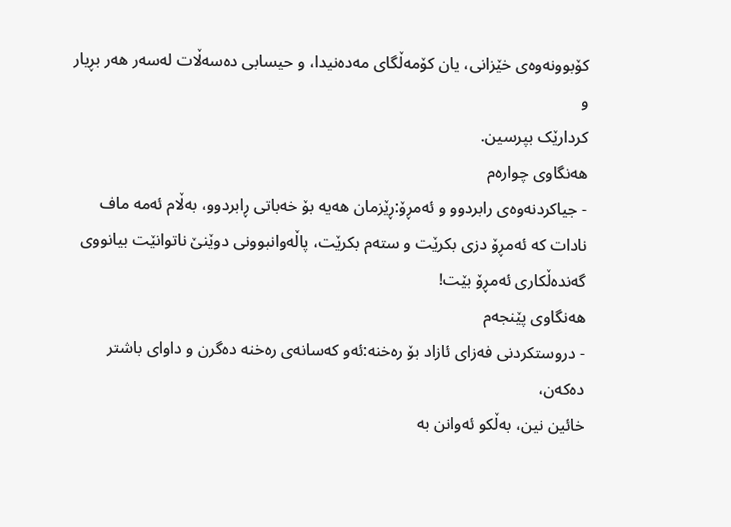کۆبوونەوەی خێزانی، یان کۆمەڵگای مەدەنیدا، و حیسابی دەسەڵات لەسەر هەر بڕیار و
کردارێک بپرسین.
هەنگاوی چوارەم
- جیاکردنەوەی رابردوو و ئەمڕۆ:ڕێزمان هەیە بۆ خەباتی ڕابردوو، بەڵام ئەمە ماف
نادات کە ئەمڕۆ دزی بکرێت و ستەم بکرێت، پاڵەوانبوونی دوێنێ ناتوانێت بیانووی
گەندەڵکاری ئەمڕۆ بێت!
هەنگاوی پێنجەم
- دروستکردنی فەزای ئازاد بۆ رەخنە:ئەو کەسانەی رەخنە دەگرن و داوای باشتر دەکەن،
خائین نین، بەڵکو ئەوانن بە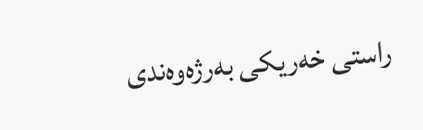راستی خەریکی بەرژەوەندی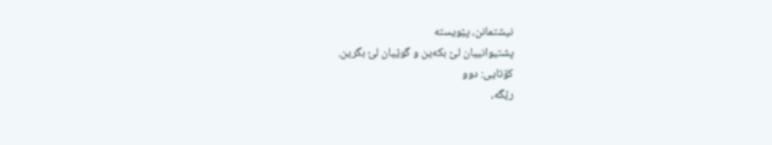نیشتمانن، پێویستە
پشتیوانییان لێ بکەین و گوێیان لێ بگرین.
کۆتایی: دوو
رێگە،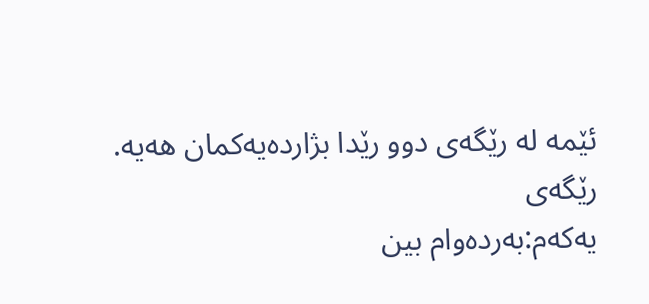ئێمە لە رێگەی دوو رێدا بژاردەیەکمان هەیە.
رێگەی
یەکەم:بەردەوام بین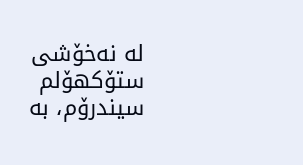لە نەخۆشی ستۆکهۆلم سیندرۆم، بە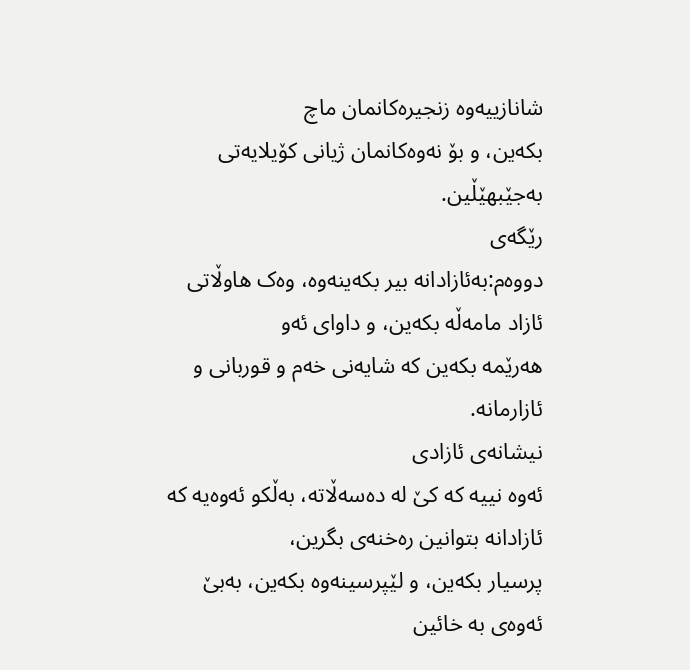شانازییەوە زنجیرەکانمان ماچ
بکەین، و بۆ نەوەکانمان ژیانی کۆیلایەتی بەجێبهێڵین.
رێگەی
دووەم:بەئازادانە بیر بکەینەوە، وەک هاوڵاتی ئازاد مامەڵە بکەین، و داوای ئەو
هەرێمە بکەین کە شایەنی خەم و قوربانی و ئازارمانە.
نیشانەی ئازادی
ئەوە نییە کە کێ لە دەسەڵاتە، بەڵکو ئەوەیە کە ئازادانە بتوانین رەخنەی بگرین،
پرسیار بکەین، و لێپرسینەوە بکەین، بەبێ ئەوەی بە خائین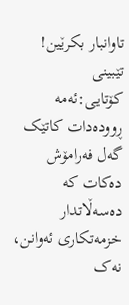تاوانبار بکرێین!
تێبینی
کۆتایی:ئەمە ڕوودەدات کاتێک گەل فەرامۆش دەکات کە دەسەڵاتدار خزمەتکاری ئەوانن،
نەک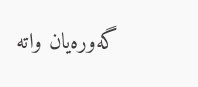گەورەیان واتە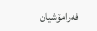فەرامۆشیان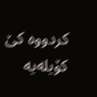کردووە کێ کۆیلەیە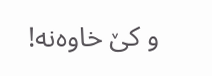و کێ خاوەنە!